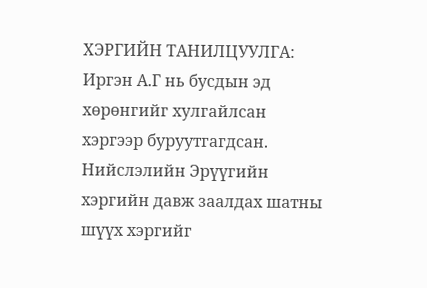ХЭРГИЙН ТАНИЛЦУУЛГА: Иргэн А.Г нь бусдын эд хөрөнгийг хулгайлсан хэргээр буруутгагдсан. Нийслэлийн Эрүүгийн хэргийн давж заалдах шатны шүүх хэргийг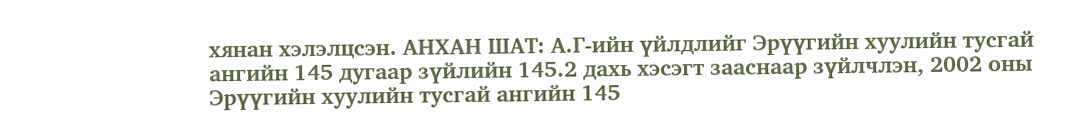хянан хэлэлцсэн. АНХАН ШАТ: А.Г-ийн үйлдлийг Эрүүгийн хуулийн тусгай ангийн 145 дугаар зүйлийн 145.2 дахь хэсэгт зааснаар зүйлчлэн, 2002 оны Эрүүгийн хуулийн тусгай ангийн 145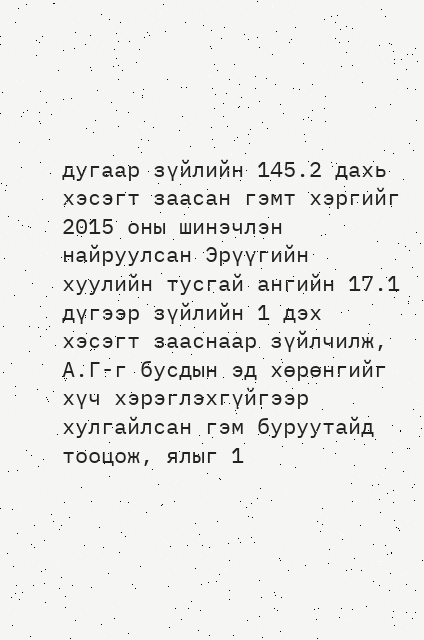дугаар зүйлийн 145.2 дахь хэсэгт заасан гэмт хэргийг 2015 оны шинэчлэн найруулсан Эрүүгийн хуулийн тусгай ангийн 17.1 дүгээр зүйлийн 1 дэх хэсэгт зааснаар зүйлчилж, А.Г-г бусдын эд хөрөнгийг хүч хэрэглэхгүйгээр хулгайлсан гэм буруутайд тооцож, ялыг 1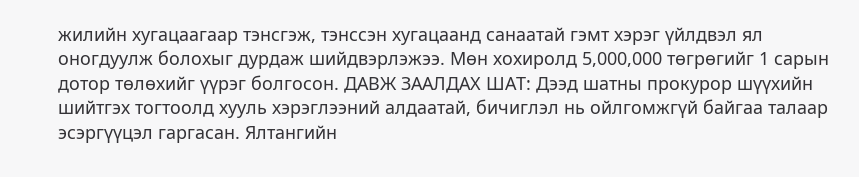жилийн хугацаагаар тэнсгэж, тэнссэн хугацаанд санаатай гэмт хэрэг үйлдвэл ял оногдуулж болохыг дурдаж шийдвэрлэжээ. Мөн хохиролд 5,000,000 төгрөгийг 1 сарын дотор төлөхийг үүрэг болгосон. ДАВЖ ЗААЛДАХ ШАТ: Дээд шатны прокурор шүүхийн шийтгэх тогтоолд хууль хэрэглээний алдаатай, бичиглэл нь ойлгомжгүй байгаа талаар эсэргүүцэл гаргасан. Ялтангийн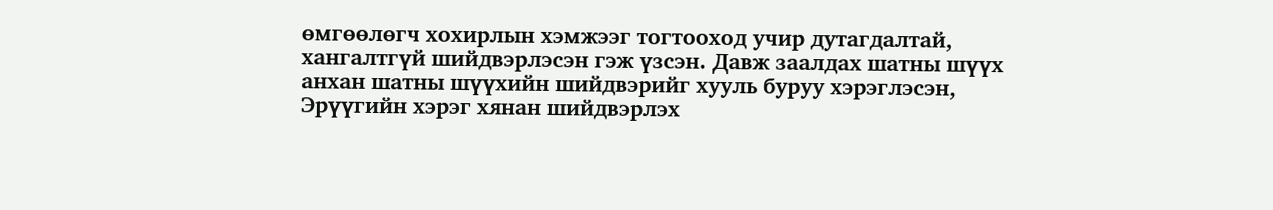өмгөөлөгч хохирлын хэмжээг тогтооход учир дутагдалтай, хангалтгүй шийдвэрлэсэн гэж үзсэн. Давж заалдах шатны шүүх анхан шатны шүүхийн шийдвэрийг хууль буруу хэрэглэсэн, Эрүүгийн хэрэг хянан шийдвэрлэх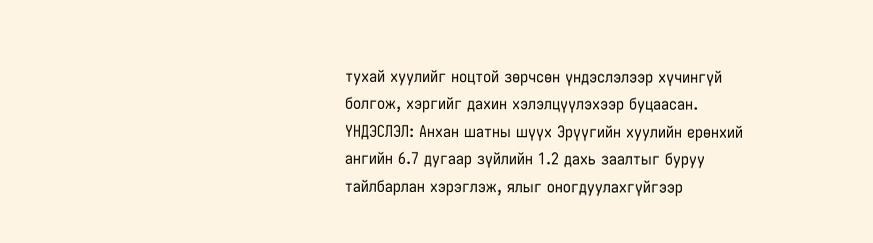тухай хуулийг ноцтой зөрчсөн үндэслэлээр хүчингүй болгож, хэргийг дахин хэлэлцүүлэхээр буцаасан.
ҮНДЭСЛЭЛ: Анхан шатны шүүх Эрүүгийн хуулийн ерөнхий ангийн 6.7 дугаар зүйлийн 1.2 дахь заалтыг буруу тайлбарлан хэрэглэж, ялыг оногдуулахгүйгээр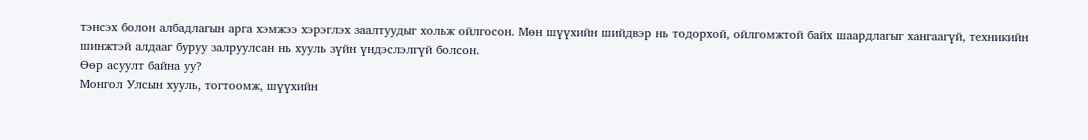тэнсэх болон албадлагын арга хэмжээ хэрэглэх заалтуудыг хольж ойлгосон. Мөн шүүхийн шийдвэр нь тодорхой, ойлгомжтой байх шаардлагыг хангаагүй, техникийн шинжтэй алдааг буруу залруулсан нь хууль зүйн үндэслэлгүй болсон.
Өөр асуулт байна уу?
Монгол Улсын хууль, тогтоомж, шүүхийн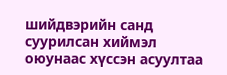шийдвэрийн санд суурилсан хиймэл оюунаас хүссэн асуултаа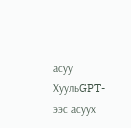асуу
ХуульGPT-ээс асуух